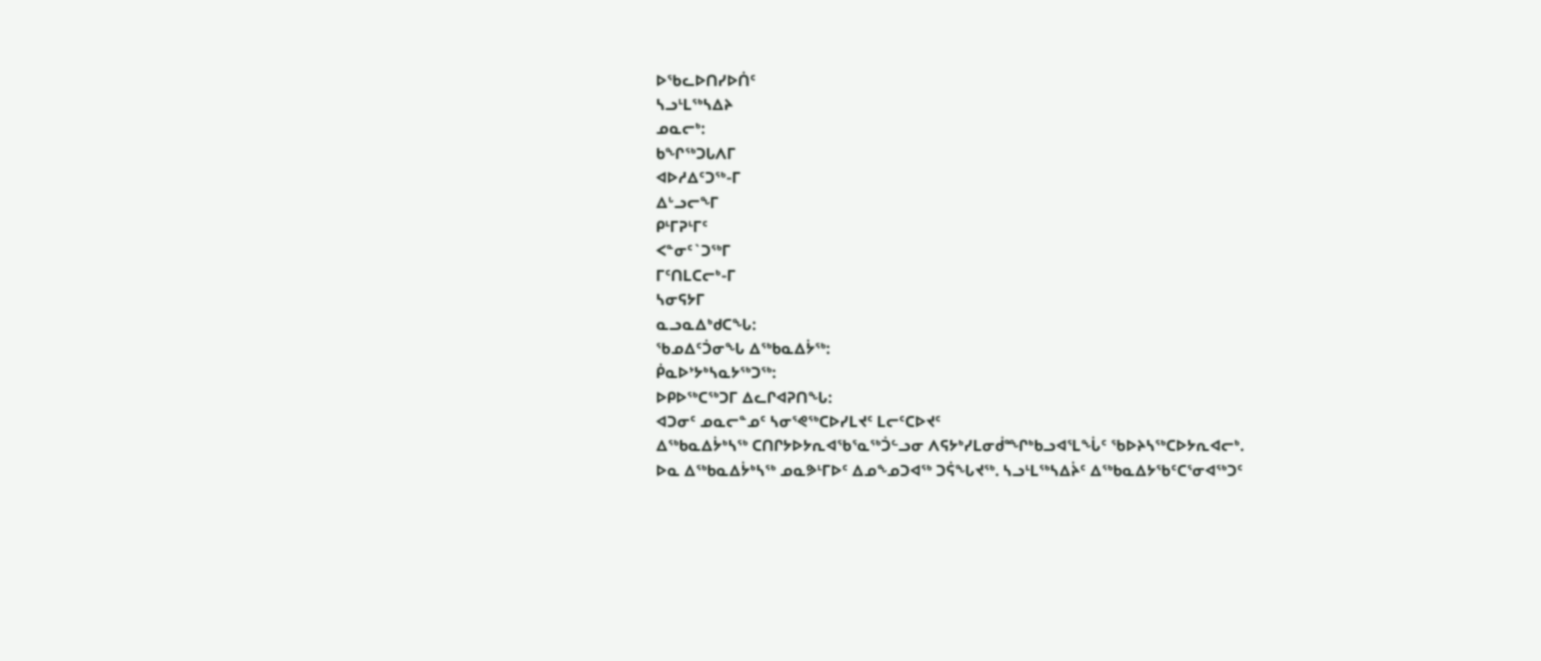ᐅᖃᓚᐅᑎᓯᐅᑏᑦ
ᓴᓗᒻᒪᖅᓴᐃᔨ
ᓄᓇᓕᒃ:
ᑲᖏᖅᑐᒐᐱᒥ
ᐊᐅᓱᐃᑦᑐᖅ-ᒥ
ᐃᒡᓗᓕᖕᒥ
ᑭᒻᒥᕈᒻᒥᑦ
ᐸᓐᓂᑦ`ᑐᖅᒥ
ᒥᑦᑎᒪᑕᓕᒃ-ᒥ
ᓴᓂᕋᔭᒥ
ᓇᓗᓇᐃᒃᑯᑕᖓ:
ᖃᓄᐃᑦᑑᓂᖓ ᐃᖅᑲᓇᐃᔮᖅ:
ᑮᓇᐅᔾᔭᒃᓴᓇᔭᖅᑐᖅ:
ᐅᑭᐅᖅᑕᖅᑐᒥ ᐃᓚᒋᐊᕈᑎᖓ:
ᐊᑐᓂᑦ ᓄᓇᓕᓐᓄᑦ ᓴᓂᕐᕙᖅᑕᐅᓯᒪᔪᑦ ᒪᓕᑦᑕᐅᔪᑦ
ᐃᖅᑲᓇᐃᔮᒃᓴᖅ ᑕᑎᒋᔭᐅᔭᕆᐊᖃᕐᓇᖅᑑᓪᓗᓂ ᐱᕋᔭᒃᓯᒪᓂᑰᙱᒃᑲᓗᐊᕐᒪᖔᑦ ᖃᐅᔨᓴᖅᑕᐅᔭᕆᐊᓕᒃ.
ᐅᓇ ᐃᖅᑲᓇᐃᔮᒃᓴᖅ ᓄᓇᕗᒻᒥᐅᑦ ᐃᓄᖕᓄᑐᐊᖅ ᑐᕌᖓᔪᖅ. ᓴᓗᒻᒪᖅᓴᐃᔩᑦ ᐃᖅᑲᓇᐃᔭᖃᑦᑕᕐᓂᐊᖅᑐᑦ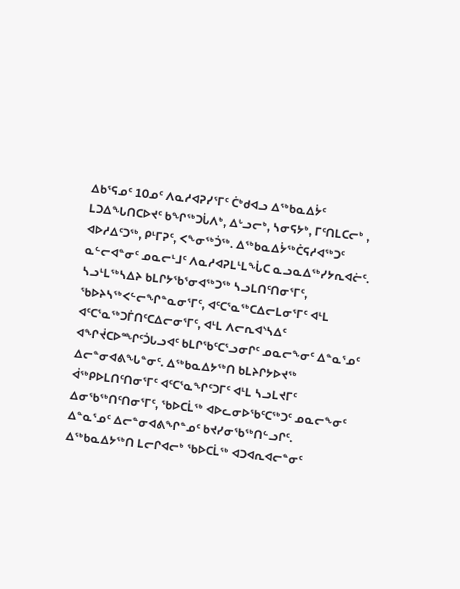ᐃᑲᕐᕋᓄᑦ 10ᓄᑦ ᐱᓇᓱᐊᕈᓯᕐᒥᑦ ᑖᒃᑯᐊᓗ ᐃᖅᑲᓇᐃᔮᑦ ᒪᑐᐃᖓᑎᑕᐅᔪᑦ ᑲᖏᖅᑐᒑᐱᒃ, ᐃᒡᓗᓕᒃ, ᓴᓂᕋᔭᒃ, ᒥᑦᑎᒪᑕᓕᒃ , ᐊᐅᓱᐃᑦᑐᖅ, ᑭᒻᒥᕈᑦ, ᐸᖕᓂᖅᑑᖅ. ᐃᖅᑲᓇᐃᔮᖅᑖᕋᓱᐊᖅᑐᑦ ᓇᓪᓕᐊᓐᓂᑦ ᓄᓇᓕᒻᒧᑦ ᐱᓇᓱᐊᕈᒪᒻᒪᖔᑕ ᓇᓗᓇᐃᖅᓯᔭᕆᐊᓖᑦ.
ᓴᓗᒻᒪᖅᓴᐃᔨ ᑲᒪᒋᔭᖃᕐᓂᐊᖅᑐᖅ ᓴᓗᒪᑎᑦᑎᓂᕐᒥᑦ, ᖃᐅᔨᓴᖅᐸᓪᓕᖏᓐᓇᓂᕐᒥᑦ, ᐊᑦᑕᕐᓇᖅᑕᐃᓕᒪᓂᕐᒥᑦ ᐊᒻᒪ ᐊᑦᑕᕐᓇᖅᑐᒦᑎᑦᑕᐃᓕᓂᕐᒥᑦ, ᐊᒻᒪ ᐱᓕᕆᐊᔅᓴᐃᑦ ᐊᖏᔫᑕᐅᙱᑦᑑᒐᓗᐊᑦ ᑲᒪᒋᖃᑦᑕᕐᓗᓂᒋᑦ ᓄᓇᓕᖕᓂᑦ ᐃᓐᓇᕐᓄᑦ ᐃᓕᓐᓂᐊᕕᖓᓐᓂᑦ. ᐃᖅᑲᓇᐃᔭᖅᑎ ᑲᒪᔨᒋᔭᐅᔪᖅ ᐋᖅᑭᐅᒪᑎᑦᑎᓂᕐᒥᑦ ᐊᑦᑕᕐᓇᖏᑦᑐᒥᑦ ᐊᒻᒪ ᓴᓗᒪᔪᒥᑦ ᐃᓂᖃᖅᑎᑦᑎᓂᕐᒥᑦ, ᖃᐅᑕᒫᖅ ᐊᐅᓚᓂᐅᖃᑦᑕᖅᑐᑦ ᓄᓇᓕᖕᓂᑦ ᐃᓐᓇᕐᓄᑦ ᐃᓕᓐᓂᐊᕕᖏᓐᓄᑦ ᑲᔪᓯᓂᖃᖅᑎᓪᓗᒋᑦ.  ᐃᖅᑲᓇᐃᔭᖅᑎ ᒪᓕᒋᐊᓕᒃ ᖃᐅᑕᒫᖅ ᐊᑐᐊᕆᐊᓕᓐᓂᑦ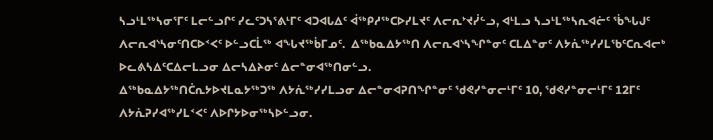ᓴᓗᒻᒪᖅᓴᓂᕐᒥᑦ ᒪᓕᓪᓗᒋᑦ ᓯᓚᑦᑐᓴᕐᕕᒻᒥᑦ ᐊᑐᐊᒐᐃᑦ ᐋᖅᑭᓱᖅᑕᐅᓯᒪᔪᑦ ᐱᓕᕆᔾᔪᓰᓪᓗ, ᐊᒻᒪᓗ ᓴᓗᒻᒪᖅᓴᕆᐊᓖᑦ ᖄᖓᒍᑦ ᐱᓕᕆᐊᔅᓴᓂᑦᑎᑕᐅᑉᐸᑦ ᐅᓪᓗᑕᒫᖅ ᐊᖓᔪᖅᑳᒥᓄᑦ.  ᐃᖅᑲᓇᐃᔭᖅᑎ ᐱᓕᕆᐊᔅᓴᖏᓐᓂᑦ ᑕᒪᐃᓐᓂᑦ ᐱᔭᕇᖅᓯᓯᒪᖃᑦᑕᕆᐊᓕᒃ ᐅᓚᕕᓴᐃᑦᑕᐃᓕᒪᓗᓂ ᐃᓕᓴᐃᔨᓂᑦ ᐃᓕᓐᓂᐊᖅᑎᓂᓪᓗ.
ᐃᖅᑲᓇᐃᔭᖅᑎᑖᕆᔭᐅᔪᒪᓇᔭᖅᑐᖅ ᐱᔭᕇᖅᓯᓯᒪᓗᓂ ᐃᓕᓐᓂᐊᕈᑎᖏᓐᓂᑦ ᖁᕙᓯᓐᓂᓕᒻᒥᑦ 10, ᖁᕙᓯᓐᓂᓕᒻᒥᑦ 12ᒥᑦ ᐱᔭᕇᕈᓯᐊᖅᓯᒪᑉᐸᑦ ᐱᐅᒋᔭᐅᓂᖅᓴᐅᓪᓗᓂ.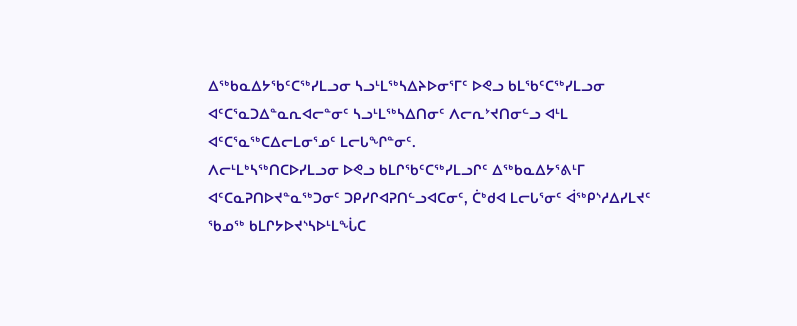ᐃᖅᑲᓇᐃᔭᖃᑦᑕᖅᓯᒪᓗᓂ ᓴᓗᒻᒪᖅᓴᐃᔨᐅᓂᕐᒥᑦ ᐅᕙᓗ ᑲᒪᖃᑦᑕᖅᓯᒪᓗᓂ ᐊᑦᑕᕐᓇᑐᐃᓐᓇᕆᐊᓕᓐᓂᑦ ᓴᓗᒻᒪᖅᓴᐃᑎᓂᑦ ᐱᓕᕆᔾᔪᑎᓂᓪᓗ ᐊᒻᒪ ᐊᑦᑕᕐᓇᖅᑕᐃᓕᒪᓂᕐᓄᑦ ᒪᓕᒐᖏᓐᓂᑦ.
ᐱᓕᒻᒪᒃᓴᖅᑎᑕᐅᓯᒪᓗᓂ ᐅᕙᓗ ᑲᒪᒋᖃᑦᑕᖅᓯᒪᓗᒋᑦ ᐃᖅᑲᓇᐃᔭᕐᕕᒻᒥ ᐊᑦᑕᓇᕈᑎᐅᔪᓐᓇᖅᑐᓂᑦ ᑐᑭᓯᒋᐊᕈᑎᓪᓗᐊᑕᓂᑦ, ᑖᒃᑯᐊ ᒪᓕᒐᕐᓂᑦ ᐋᖅᑭᔅᓱᐃᓯᒪᔪᑦ ᖃᓄᖅ ᑲᒪᒋᔭᐅᔪᔅᓴᐅᒻᒪᖔᑕ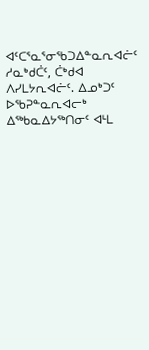ᐊᑦᑕᕐᓇᕐᓂᖃᑐᐃᓐᓇᕆᐊᓖᑦ ᓱᓇᒃᑯᑖᑦ, ᑖᒃᑯᐊ ᐱᓯᒪᔭᕆᐊᓖᑦ. ᐃᓄᒃᑐᑦ ᐅᖃᕈᓐᓇᕆᐊᓕᒃ ᐃᖅᑲᓇᐃᔭᖅᑎᓂᑦ ᐊᒻᒪ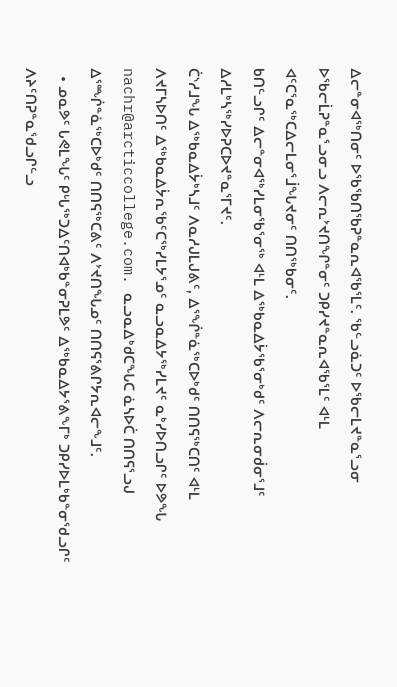ᐃᓕᓐᓂᐊᖅᑎᓂᑦ ᐅᖃᖃᑎᖃᕈᓐᓇᕆᐊᖃᕐᒪᑦ. ᖃᓪᓗᓈᑐᑦ ᐅᖃᓕᒪᔪᓐᓇᕐᓗᓂ ᐅᖃᓕᒫᕈᓐᓇᕐᓗᓂᓗ ᐱᓕᕆᔾᔪᑎᖏᓐᓂᑦ ᑐᑭᓯᔪᓐᓇᕆᐊᖃᕐᒪᑦ ᐊᒻᒪ ᐊᑦᑕᕐᓇᖅᑕᐃᓕᒪᓂᕐᒨᖓᔪᓂᑦ ᑎᑎᖅᑲᓂᑦ.
ᑲᑎᓪᓗᒋᑦ ᐃᓕᓐᓂᐊᖅᓯᒪᓂᖃᕐᓂᖅ ᐊᒻᒪ ᐃᖅᑲᓇᐃᔮᖃᕐᓂᒃᑯᑦ ᐱᓕᕆᓂᑰᓂᕐᒧᑦ ᐃᓱᒪᒃᓴᖅᓯᐅᕈᑕᐅᔪᓐᓇᕐᒥᔪᑦ.
ᑖᔅᓱᒧᖓ ᐃᖅᑲᓇᐃᔮᒃᓴᒧᑦ ᐱᓇᓱᒍᒪᒍᕕᑦ, ᐃᕐᖐᓐᓈᖅᑕᐅᒃᑯᑦ ᑎᑎᕋᖅᑕᑎᑦ ᐊᒻᒪ ᐱᔪᒥᓴᐅᑎᑦ ᐃᖅᑲᓇᐃᔮᕆᖃᑦᑕᖅᓯᒪᔭᕐᓄᑦ ᓇᓗᓇᐃᔭᖅᓯᒪᔪᑦ ᓇᒃᓯᐅᑎᓗᒋᑦ ᐅᕗᖓ nachr@arcticcollege.com. ᓇᓗᓇᐃᒃᑯᑕᖓᑕ ᓈᓴᐅᑖ ᑎᑎᕋᕐᓗᒍ ᐃᕐᙲᓐᓈᖅᑕᐅᒃᑯᑦ ᑎᑎᕋᖅᑕᕕᑦ ᐱᔾᔪᑎᖓᓄᑦ ᑎᑎᕋᕐᕕᒋᔭᕆᐊᓕᖕᒧᑦ.
  • ᓄᓇᕗᑦ ᒐᕙᒪᖓᑦ ᑭᒡᒐᖅᑐᐃᑦᑎᐊᒃᑲᓐᓂᕈᒪᕗᑦ ᐃᖅᑲᓇᐃᔭᕐᕕᖕᒥᒃ ᑐᑭᓯᐅᒪᒃᑲᓐᓂᖁᓗᒋᑦ ᐱᔨᑦᑎᕈᓐᓇᖁᓗᒋᓪᓗ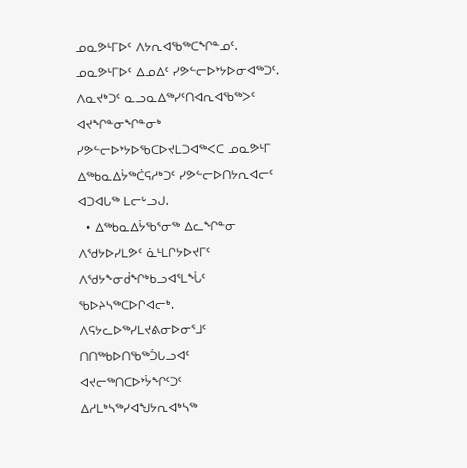ᓄᓇᕗᒻᒥᐅᑦ ᐱᔭᕆᐊᖃᖅᑕᖏᓐᓄᑦ. ᓄᓇᕗᒻᒥᐅᑦ ᐃᓄᐃᑦ ᓯᕗᓪᓕᐅᔾᔭᐅᓂᐊᖅᑐᑦ. ᐱᓇᔪᒃᑐᑦ ᓇᓗᓇᐃᖅᓯᑦᑎᐊᕆᐊᖃᖅᐳᑦ ᐊᔪᖏᓐᓂᖏᓐᓂᒃ ᓯᕗᓪᓕᐅᔾᔭᐅᖃᑕᐅᔪᒪᑐᐊᖅᐸᑕ ᓄᓇᕗᒻᒥ ᐃᖅᑲᓇᐃᔮᖅᑖᕋᓱᒃᑐᑦ ᓯᕗᓪᓕᐅᑎᔭᕆᐊᓕᑦ ᐊᑐᐊᒐᖅ ᒪᓕᒡᓗᒍ.
  • ᐃᖅᑲᓇᐃᔮᖃᕐᓂᖅ ᐃᓚᖏᓐᓂ ᐱᖁᔭᐅᓯᒪᕗᑦ ᓈᒻᒪᒋᔭᐅᔪᒥᑦ ᐱᖁᔭᖕᓂᑰᖏᒃᑲᓗᐊᕐᒪᖔᑦ ᖃᐅᔨᓴᖅᑕᐅᒋᐊᓕᒃ. ᐱᕋᔭᓚᐅᖅᓯᒪᔪᕕᓂᐅᓂᕐᒧᑦ ᑎᑎᖅᑲᐅᑎᖃᖅᑑᒐᓗᐊᑦ ᐊᔪᓕᖅᑎᑕᐅᔾᔮᖏᑦᑐᑦ ᐃᓱᒪᒃᓴᖅᓯᐊᖑᔭᕆᐊᒃᓴᖅ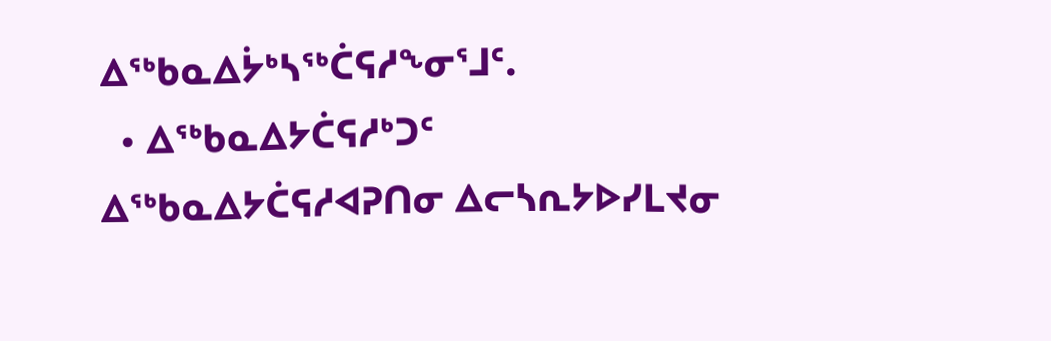ᐃᖅᑲᓇᐃᔮᒃᓴᖅᑖᕋᓱᖕᓂᕐᒧᑦ.
  • ᐃᖅᑲᓇᐃᔭᑖᕋᓱᒃᑐᑦ ᐃᖅᑲᓇᐃᔭᑖᕋᓱᐊᕈᑎᓂ ᐃᓕᓴᕆᔭᐅᓯᒪᔪᓂ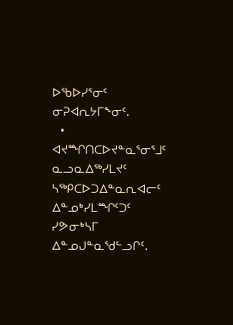ᐅᖃᐅᓯᕐᓂᑦ ᓂᕈᐊᕆᔭᒥᖕᓂᑦ.
  • ᐊᔪᙱᑎᑕᐅᔪᓐᓇᕐᓂᕐᒧᑦ ᓇᓗᓇᐃᖅᓯᒪᔪᑦ ᓴᖅᑭᑕᐅᑐᐃᓐᓇᕆᐊᓕᑦ ᐃᓐᓄᒃᓯᒪᙱᑦᑐᑦ ᓯᕗᓂᒃᓴᒥ ᐃᓐᓄᒍᓐᓇᖁᓪᓗᒋᑦ.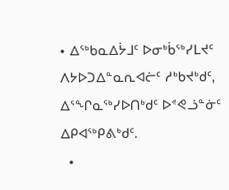• ᐃᖅᑲᓇᐃᔮᒧᑦ ᐅᓂᒃᑳᖅᓯᒪᔪᑦ ᐱᔭᐅᑐᐃᓐᓇᕆᐊᓖᑦ ᓱᒃᑲᔪᒃᑯᑦ, ᐃᕐᖏᓇᖅᓯᐅᑎᒃᑯᑦ ᐅᕝᕙᓘᓐᓃᑦ ᐃᑭᐊᖅᑭᕕᒃᑯᑦ.
  •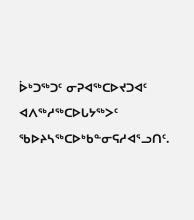ᐆᒃᑐᖅᑐᑦ ᓂᕈᐊᖅᑕᐅᔪᑐᐊᑦ ᐊᐱᖅᓱᖅᑕᐅᒐᔭᖅᐳᑦ ᖃᐅᔨᓴᖅᑕᐅᒃᑲᓐᓂᕋᓱᐊᕐᓗᑎᑦ.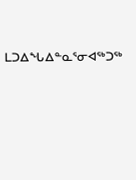ᒪᑐᐃᖓᐃᓐᓇᕐᓂᐊᖅᑐᖅ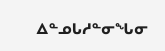ᐃᓐᓄᒐᓱᓐᓂᖓᓂ